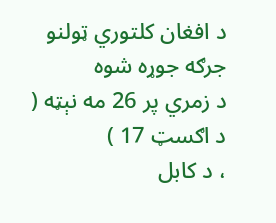د افغان کلتوري ټولنو جرګه جوړه شوه
د زمري پر 26 مه نېټه ( د اګسټ 17 )
، د کابل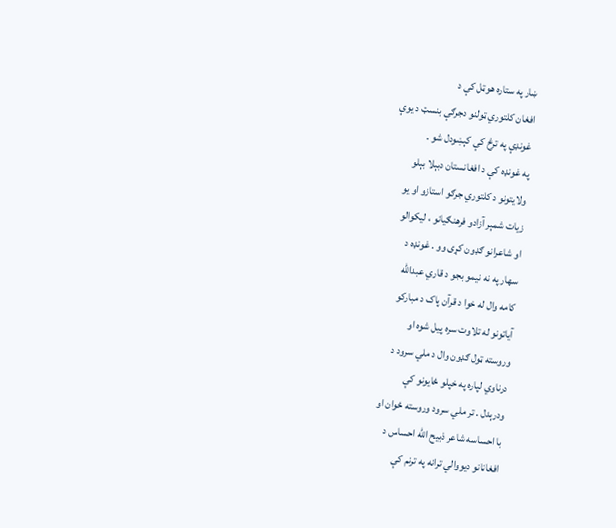ښار په ستاره هوټل کې د
افغان کلتوري ټولنو دجرګې بنسټ د يوې
غونډې په ترڅ کې کېښودل شو .
په غونډه کې د افغانستان دبېلا بېلو
ولايتونو د کلتوري جرګو استازو او يو
زيات شمېر آزادو فرهنګيانو ، ليکوالو
او شاعرانو ګډون کړی وو . غونډه د
سهار په نه نيمو بجو د قاري عبدالله
کامه وال له خوا د قرآن پاک د مبارکو
آياتونو له تلاوت سره پيل شوه او
وروسته ټول ګډون وال د ملي سرود د
درناوي لپاره په خپلو ځایونو کې
ودرېدل . تر ملي سرود وروسته ځوان او
با احساسه شاعر ذبيح الله احساس د
افغانانو ديووالي ترانه په ترنم کې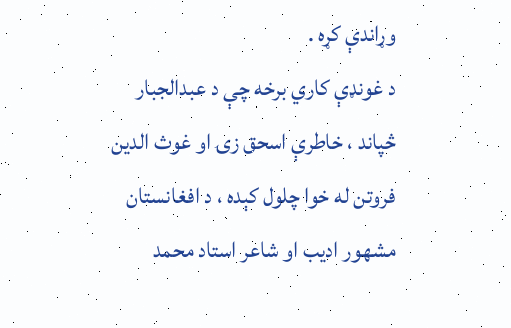وړاندې کړه .
د غونډې کاري برخه چې د عبدالجبار
څپاند ، خاطرې اسحق زۍ او غوث الدين
فروتن له خوا چلول کېده ، د افغانستان
مشهور اديب او شاعر استاد محمد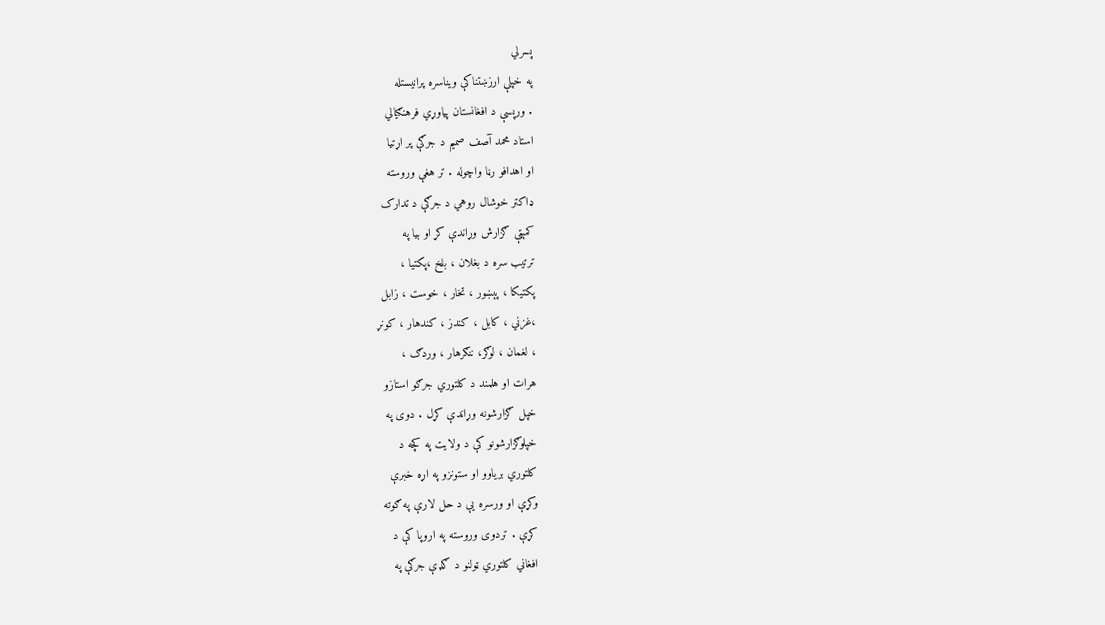پسرلي
په خپلې ارزښتناکې ويناسره پرانيستله
. ورپسې د افغانستان پياوړي فرهنګيالي
استاد محمد آصف صميم د جرګې پر اړتيا
او اهدافو رڼا واچوله . تر هغې وروسته
ډاکتر خوشال روهي د جرګې د تدارک
کمېټې ګزارش وړاندې کړ او بيا په
ترتيب سره د بغلان ، بلخ ،پکتيا ،
پکتيکا ، پېښور ، تخار ، خوست ، زابل
،غزني ، کابل ، کندز ، کندهار ، کونړ
، لغمان ، لوګر، ننګرهار ، وردګ ،
هرات او هلمند د کلتوري جرګو استازو
خپل ګزارشونه وړاندې کړل . دوی په
خپلوګزارشونو کې د ولايت په کچه د
کلتوري برياوو او ستونزو په اړه خبرې
وکړې او ورسره يې د حل لارې په ګوته
کړې . تردوی وروسته په اروپا کې د
افغاني کلتوري ټولنو د ګډې جرګې په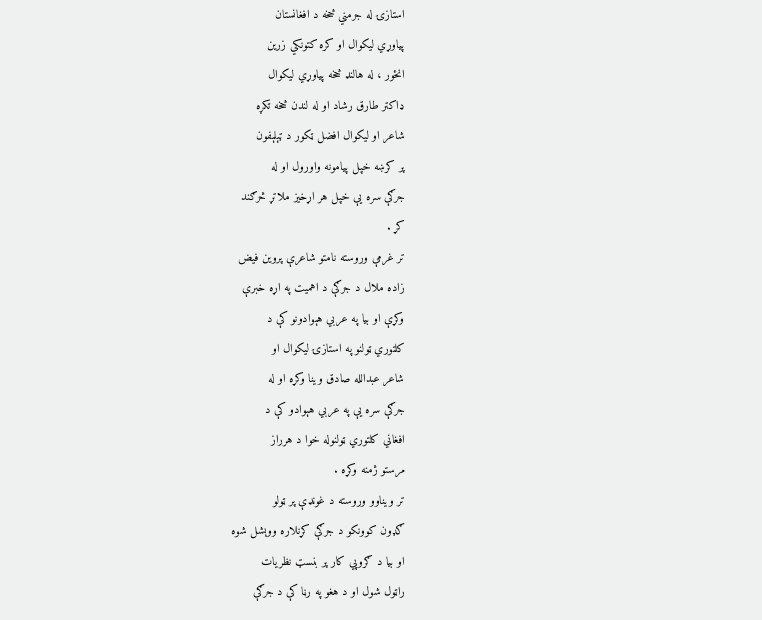استازۍ له جرمني څخه د افغانستان
پياوړي ليکوال او کره کتونکي زرين
انځور ، له هالنډ څخه پياوړي ليکوال
ډاکتر طارق رشاد او له لندن څخه تکړه
شاعر او ليکوال افضل ټکور د ټېلېفون
پر کرښه خپل پيامونه واورول او له
جرګې سره يې خپل هر اړخيز ملاتړ څرګند
کړ .
تر غرمې وروسته نامتو شاعرې پروين فيض
زاده ملال د جرګې د اهميت په اړه خبرې
وکړې او بيا په عربي هېوادونو کې د
کلتوري ټولنو په استازۍ ليکوال او
شاعر عبدالله صادق وينا وکړه او له
جرګې سره يې په عربي هېوادو کې د
افغاني کلتوري ټولنوله خوا د هرراز
مرستو ژمنه وکړه .
تر ويناوو وروسته د غونډې پر ټولو
ګډون کوونکو د جرګې کړنلاره ووېشل شوه
او بيا د ګروپي کار پر بنسټ نظريات
راټول شول او د هغو په رڼا کې د جرګې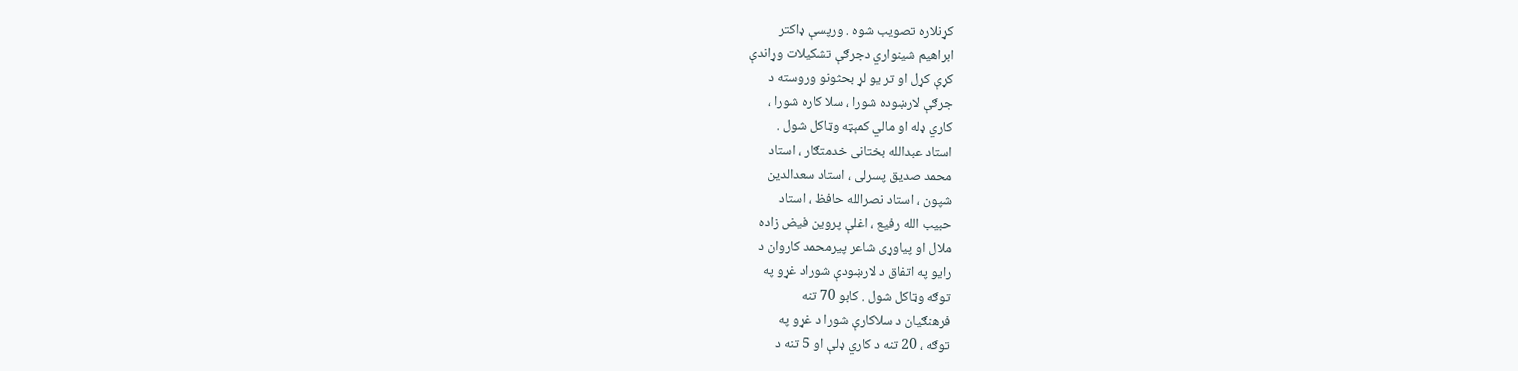کړنلاره تصويب شوه . ورپسې ډاکتر
ابراهيم شينواري دجرګې تشکيلات وړاندې
کړې کړل او تر يو لړ بحثونو وروسته د
جرګې لارښوده شورا ، سلا کاره شورا ،
کاري ډله او مالي کمېټه وټاکل شول .
استاد عبدالله بختانی خدمتګار ، استاد
محمد صديق پسرلی ، استاد سعدالدين
شپون ، استاد نصرالله حافظ ، استاد
حبيب الله رفيع ، اغلې پروين فيض زاده
ملال او پياوړی شاعر پيرمحمد کاروان د
رايو په اتفاق د لارښودې شوراد غړو په
توګه وټاکل شول . کابو 70 تنه
فرهنګيان د سلاکارې شورا د غړو په
توګه ، 20 تنه د کاري ډلې او 5 تنه د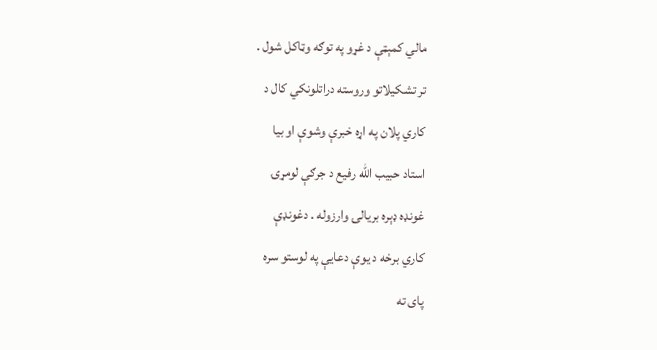مالي کمېټې د غړو په توګه وټاکل شول .
تر تشکيلاتو وروسته دراتلونکي کال د
کاري پلان په اړه خبرې وشوې او بيا
استاد حبيب الله رفيع د جرګې لومړۍ
غونډه ډېره بريالۍ وارزوله . دغونډې
کاري برخه د يوې دعايې په لوستو سره
پای ته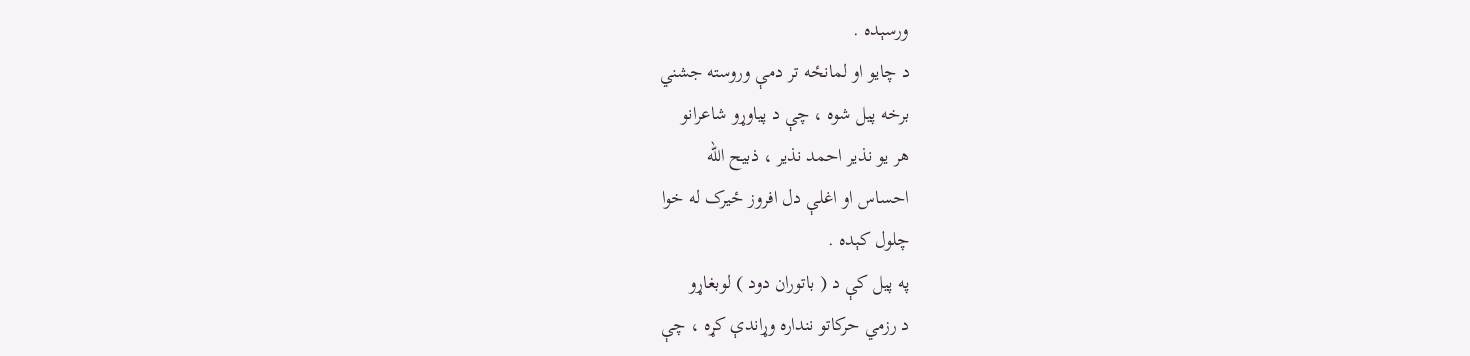ورسېده .
د چايو او لمانځه تر دمې وروسته جشني
برخه پيل شوه ، چې د پياوړو شاعرانو
هر يو نذير احمد نذير ، ذبيح الله
احساس او اغلې دل افروز ځيرک له خوا
چلول کېده .
په پيل کې د ( باتوران دود ) لوبغاړو
د رزمي حرکاتو ننداره وړاندې کړه ، چې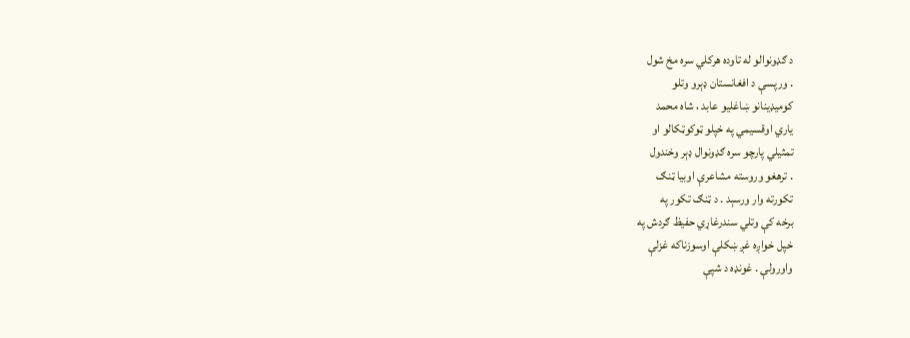د ګډونوالو له تاوده هرکلي سره مخ شول
. ورپسې د افغانستان ډېرو وتلو
کوميډينانو ښاغليو عابد ، شاه محمد
ياري اوقسيمي په خپلو ټوکوټکالو او
تمثيلي پارچو سره ګډونوال ډېر وخندول
. ترهغو وروسته مشاعرې اوبيا ټنګ
تکورته وار ورسېد . د ټنګ تکور په
برخه کې وتلي سندرغاړي حفيظ ګردش په
خپل خواږه غږ ښکلې اوسوزناکه غزلې
واورولې . غونډه د شپې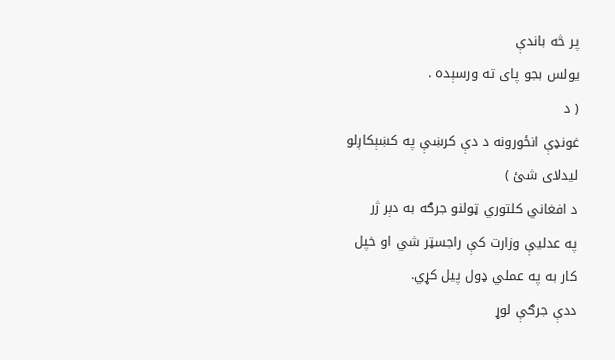پر څه باندې
يولس بجو پای ته ورسېده .
( د
غونډې انځورونه د دې كرښې په كښېكاږلو
ليدلاى شئ )
د افغاني كلتوري ټولنو جرګه به دېر ژر
په عدليې وزارت كې راجسټر شي او خپل
كار به په عملي ډول پيل كړي.
ددې جرګې لوړ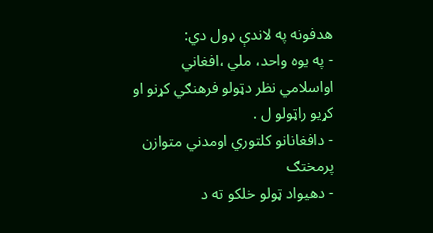هدفونه په لاندې ډول دي:
- په يوه واحد، ملي ،افغاني
اواسلامي نظر دټولو فرهنګي کړنو او
کړيو راټولو ل .
- دافغانانو کلتوري اومدني متوازن
پرمختګ
- دهيواد ټولو خلکو ته د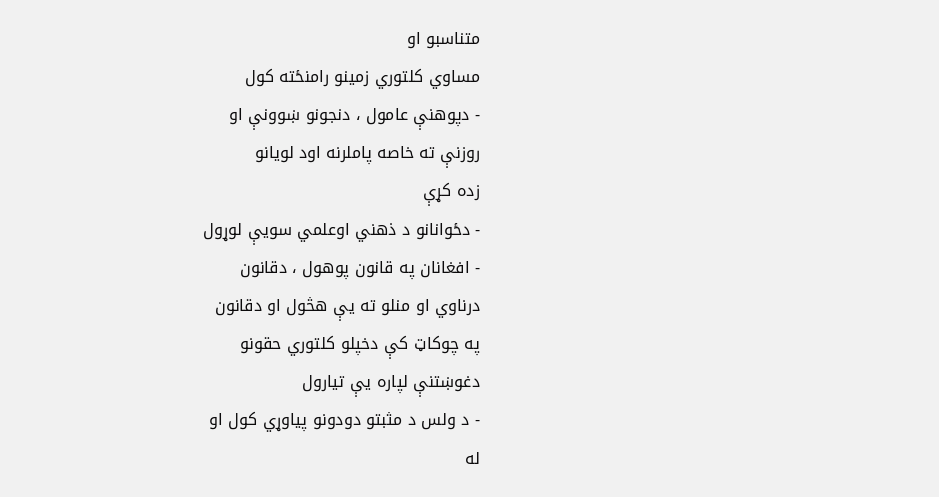متناسبو او
مساوي کلتوري زمينو رامنځته کول
- دپوهنې عامول ، دنجونو ښوونې او
روزنې ته خاصه پاملرنه اود لويانو
زده کړې
- دځوانانو د ذهني اوعلمي سويې لوړول
- افغانان په قانون پوهول ، دقانون
درناوي او منلو ته يې هڅول او دقانون
په چوکاټ کې دخپلو کلتوري حقونو
دغوښتنې لپاره يې تيارول
- د ولس د مثبتو دودونو پياوړي کول او
له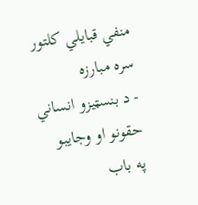منفي قبايلي کلتور سره مبارزه
- د بنسټيزو انساني حقونو او وجايبو
په باب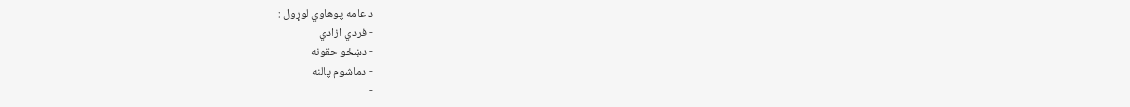د عامه پوهاوي لوړول :
- فردي ازادي
- دښځو حقونه
- دماشوم پالنه
-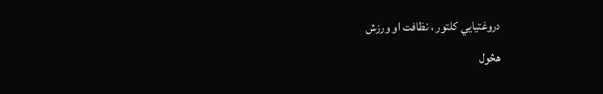دروغتيايي کلتور ، نظافت او ورزش
هڅول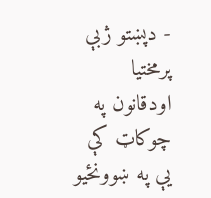- دپښتو ژبې پرمختيا اودقانون په
چوکاټ کې يې په ښوونځيو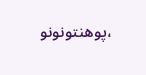،پوهنتونونو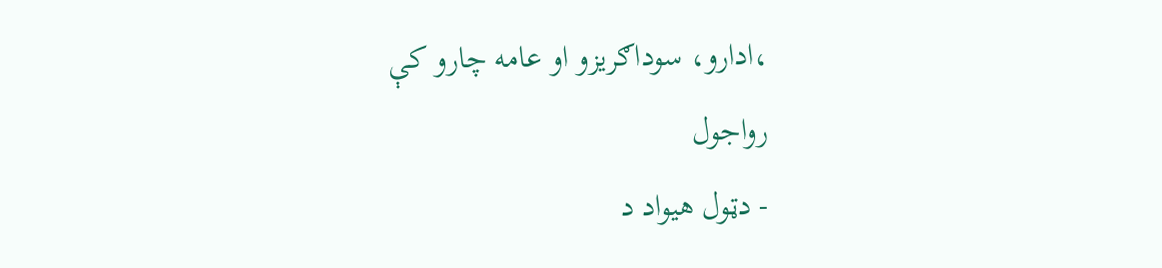،ادارو، سوداګريزو او عامه چارو کې
رواجول
- دټول هيواد د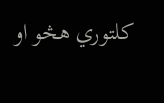کلتوري هڅو او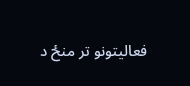فعاليتونو تر منځ د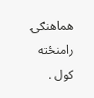هماهنګۍ رامنځته
کول .